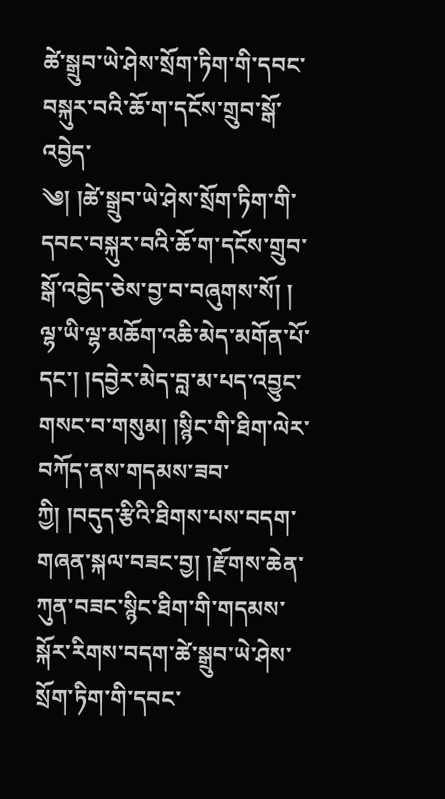ཚེ་སྒྲུབ་ཡེ་ཤེས་སྲོག་ཏིག་གི་དབང་བསྐུར་བའི་ཆོ་ག་དངོས་གྲུབ་སྒོ་འབྱེད་
༄། །ཚེ་སྒྲུབ་ཡེ་ཤེས་སྲོག་ཏིག་གི་དབང་བསྐུར་བའི་ཆོ་ག་དངོས་གྲུབ་སྒོ་འབྱེད་ཅེས་བྱ་བ་བཞུགས་སོ། ། ལྷ་ཡི་ལྷ་མཆོག་འཆི་མེད་མགོན་པོ་དང་། །དབྱེར་མེད་བླ་མ་པད་འབྱུང་གསང་བ་གསུམ། །སྙིང་གི་ཐིག་ལེར་བཀོད་ནས་གདམས་ཟབ་ཀྱི། །བདུད་རྩིའི་ཐིགས་པས་བདག་གཞན་སྐལ་བཟང་བྱ། །རྫོགས་ཆེན་ཀུན་བཟང་སྙིང་ཐིག་གི་གདམས་སྐོར་རིགས་བདག་ཚེ་སྒྲུབ་ཡེ་ཤེས་སྲོག་ཏིག་གི་དབང་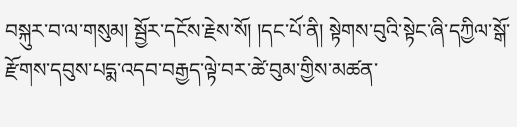བསྐུར་བ་ལ་གསུམ། སྦྱོར་དངོས་རྗེས་སོ། །དང་པོ་ནི། སྟེགས་བུའི་སྟེང་ཞི་དཀྱིལ་སྒོ་རྫོགས་དབུས་པདྨ་འདབ་བརྒྱད་ལྟེ་བར་ཚེ་བུམ་གྱིས་མཚན་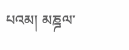པའམ། མཎྜལ་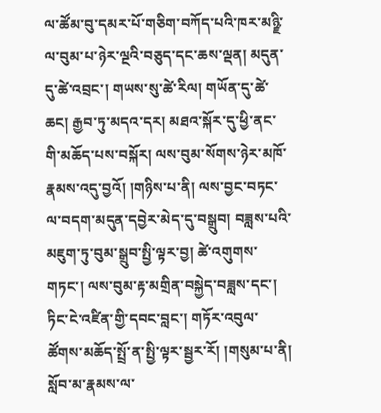ལ་ཚོམ་བུ་དམར་པོ་གཅིག་བཀོད་པའི་ཁར་མཉྫི་ལ་བུམ་པ་ཉེར་ལྔའི་བཅུད་དང་ཆས་ལྡན། མདུན་དུ་ཚེ་འབྲང་། གཡས་སུ་ཚེ་རིལ། གཡོན་དུ་ཚེ་ཆང། རྒྱབ་ཏུ་མདའ་དར། མཐའ་སྐོར་དུ་ཕྱི་ནང་གི་མཆོད་པས་བསྐོར། ལས་བུམ་སོགས་ཉེར་མཁོ་རྣམས་འདུ་བྱའོ། །གཉིས་པ་ནི། ལས་བྱང་བཏང་ལ་བདག་མདུན་དབྱེར་མེད་དུ་བསྒྲུབ། བཟླས་པའི་མཇུག་ཏུ་བུམ་སྒྲུབ་སྤྱི་ལྟར་བྱ། ཚེ་འགུགས་གཏང་། ལས་བུམ་རྟ་མགྲིན་བསྐྱེད་བཟླས་དང་། ཏིང་ངེ་འཛིན་གྱི་དབང་བླང་། གཏོར་འབུལ་ཚོགས་མཆོད་སྤྲོ་ན་སྤྱི་ལྟར་སྦྱར་རོ། །གསུམ་པ་ནི། སློབ་མ་རྣམས་ལ་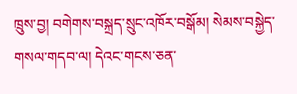ཁྲུས་བྱ། བགེགས་བསྐྲད་སྲུང་འཁོར་བསྒོམ། སེམས་བསྐྱེད་གསལ་གདབ་ལ། དེའང་གངས་ཅན་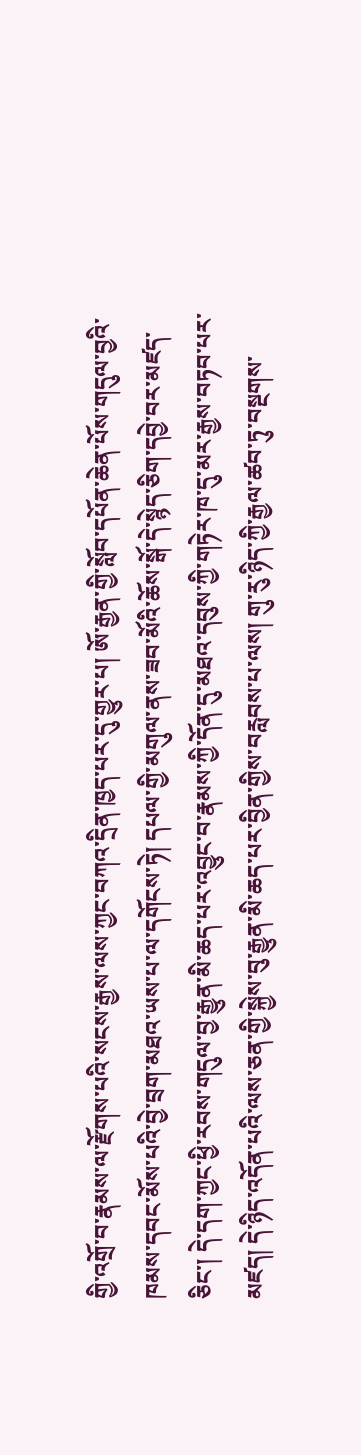གྱི་འགྲོ་བ་རྣམས་ལ་རྫོགས་པའི་སངས་རྒྱས་ལས་ཀྱང་བཀའ་དྲིན་ཁྱད་པར་དུ་གྱུར་པ། ཨོ་རྒྱན་གྱི་སློབ་དཔོན་ཆེན་པོས་གདུལ་བྱའི་ཁམས་དབང་མོས་པའི་བྱེ་བྲག་མཐའ་ཡས་པ་ལ་དགོངས་ཏེ། དཔལ་གྱི་མགུལ་ནས་ཟབ་མོའི་ཆོས་སྒོ་དེ་སྙེད་ཅིག་དབྱེ་བར་མཛད་ཅིང་། དེ་དག་ཀྱང་ཕྱི་རབས་གདུལ་བྱ་རྒྱུན་མི་ཆད་པར་འབྱུང་བ་རྣམས་ཀྱི་དོན་དུ་མཐའ་དབུས་ཀྱི་གཏེར་ཁ་དུ་མར་རྒྱས་བཏབ་པར་མཛད། དེ་ཉིད་འདོན་པའི་ལས་ཅན་གྱི་སྐྱེས་བུ་རྒྱུན་མི་ཆད་པར་བྱིན་གྱིས་བརླབས་པ་ལས། གུ་རུ་ཉིད་ཀྱི་རྒྱལ་ཚབ་ཏུ་བསྔགས་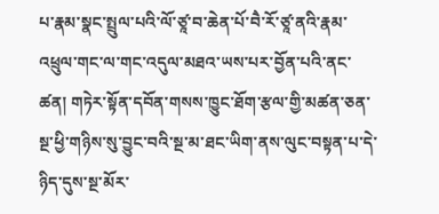པ་རྣམ་སྣང་སྤྲུལ་པའི་ལོ་ཙཱ་བ་ཆེན་པོ་བཻ་རོ་ཙཱ་ནའི་རྣམ་འཕྲུལ་གང་ལ་གང་འདུལ་མཐའ་ཡས་པར་བྱོན་པའི་ནང་ཚན། གཏེར་སྟོན་དབོན་གསས་ཁྱུང་ཐོག་རྩལ་གྱི་མཚན་ཅན་སྔ་ཕྱི་གཉིས་སུ་བྱུང་བའི་སྔ་མ་ཐང་ཡིག་ནས་ལུང་བསྟན་པ་དེ་ཉིད་དུས་སྔ་མོར་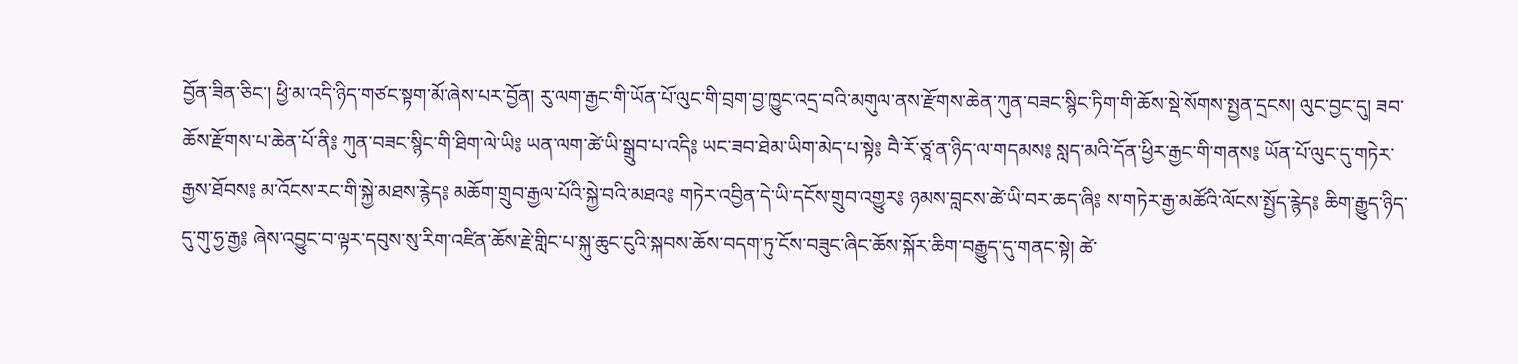བྱོན་ཟིན་ཅིང་། ཕྱི་མ་འདི་ཉིད་གཙང་སྟག་མོ་ཞེས་པར་བྱོན། རུ་ལག་རྒྱང་གི་ཡོན་པོ་ལུང་གི་བྲག་བྱ་ཁྱུང་འདྲ་བའི་མགུལ་ནས་རྫོགས་ཆེན་ཀུན་བཟང་སྙིང་ཏིག་གི་ཆོས་སྡེ་སོགས་སྤྱན་དྲངས། ལུང་བྱང་དུ། ཟབ་ཆོས་རྫོགས་པ་ཆེན་པོ་ནི༔ ཀུན་བཟང་སྙིང་གི་ཐིག་ལེ་ཡི༔ ཡན་ལག་ཚེ་ཡི་སྒྲུབ་པ་འདི༔ ཡང་ཟབ་ཐེམ་ཡིག་མེད་པ་སྟེ༔ བཻ་རོ་ཙཱ་ན་ཉིད་ལ་གདམས༔ སླད་མའི་དོན་ཕྱིར་རྒྱང་གི་གནས༔ ཡོན་པོ་ལུང་དུ་གཏེར་རྒྱས་ཐོབས༔ མ་འོངས་རང་གི་སྐྱེ་མཐས་རྙེད༔ མཆོག་གྲུབ་རྒྱལ་པོའི་སྐྱེ་བའི་མཐའ༔ གཏེར་འབྱིན་དེ་ཡི་དངོས་གྲུབ་འགྱུར༔ ཉམས་བླངས་ཚེ་ཡི་བར་ཆད་ཞི༔ ས་གཏེར་རྒྱ་མཚོའི་ལོངས་སྤྱོད་རྙེད༔ ཆིག་རྒྱུད་ཉིད་དུ་གུ་ཧྱ་རྒྱ༔ ཞེས་འབྱུང་བ་ལྟར་དབུས་སུ་རིག་འཛིན་ཆོས་རྗེ་གླིང་པ་སྐུ་ཆུང་ངུའི་སྐབས་ཆོས་བདག་ཏུ་ངོས་བཟུང་ཞིང་ཆོས་སྐོར་ཆིག་བརྒྱུད་དུ་གནང་སྟེ། ཚེ་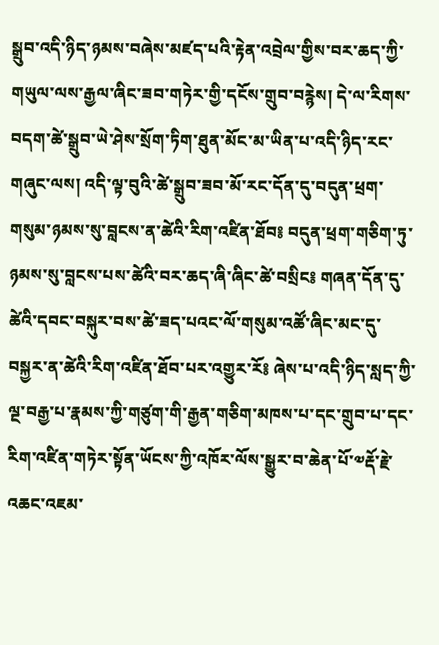སྒྲུབ་འདི་ཉིད་ཉམས་བཞེས་མཛད་པའི་རྟེན་འབྲེལ་གྱིས་བར་ཆད་ཀྱི་གཡུལ་ལས་རྒྱལ་ཞིང་ཟབ་གཏེར་གྱི་དངོས་གྲུབ་བརྙེས། དེ་ལ་རིགས་བདག་ཚེ་སྒྲུབ་ཡེ་ཤེས་སྲོག་ཏིག་ཐུན་མོང་མ་ཡིན་པ་འདི་ཉིད་རང་གཞུང་ལས། འདི་ལྟ་བུའི་ཚེ་སྒྲུབ་ཟབ་མོ་རང་དོན་དུ་བདུན་ཕྲག་གསུམ་ཉམས་སུ་བླངས་ན་ཚེའི་རིག་འཛིན་ཐོབ༔ བདུན་ཕྲག་གཅིག་ཏུ་ཉམས་སུ་བླངས་པས་ཚེའི་བར་ཆད་ཞི་ཞིང་ཚེ་བསྲིང༔ གཞན་དོན་དུ་ཚེའི་དབང་བསྐུར་བས་ཚེ་ཟད་པའང་ལོ་གསུམ་འཚོ་ཞིང་མང་དུ་བསྐྱར་ན་ཚེའི་རིག་འཛིན་ཐོབ་པར་འགྱུར་རོ༔ ཞེས་པ་འདི་ཉིད་སླད་ཀྱི་ལྔ་བརྒྱ་པ་རྣམས་ཀྱི་གཙུག་གི་རྒྱན་གཅིག་མཁས་པ་དང་གྲུབ་པ་དང་རིག་འཛིན་གཏེར་སྟོན་ཡོངས་ཀྱི་འཁོར་ལོས་སྒྱུར་བ་ཆེན་པོ་༧རྡོ་རྗེ་འཆང་འཇམ་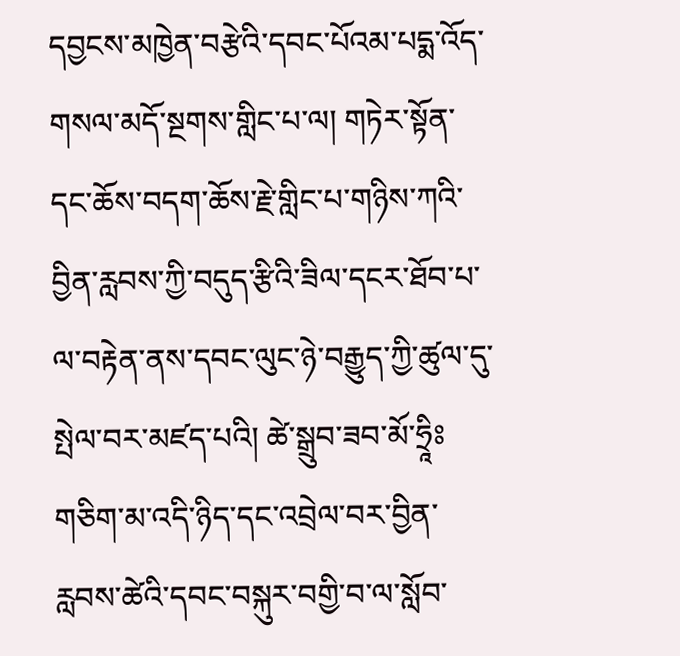དབྱངས་མཁྱེན་བརྩེའི་དབང་པོའམ་པདྨ་འོད་གསལ་མདོ་སྔགས་གླིང་པ་ལ། གཏེར་སྟོན་དང་ཆོས་བདག་ཆོས་རྗེ་གླིང་པ་གཉིས་ཀའི་བྱིན་རླབས་ཀྱི་བདུད་རྩིའི་ཟིལ་དངར་ཐོབ་པ་ལ་བརྟེན་ནས་དབང་ལུང་ཉེ་བརྒྱུད་ཀྱི་ཚུལ་དུ་སྤེལ་བར་མཛད་པའི། ཚེ་སྒྲུབ་ཟབ་མོ་ཧྲཱིཿགཅིག་མ་འདི་ཉིད་དང་འབྲེལ་བར་བྱིན་རླབས་ཚེའི་དབང་བསྐུར་བགྱི་བ་ལ་སློབ་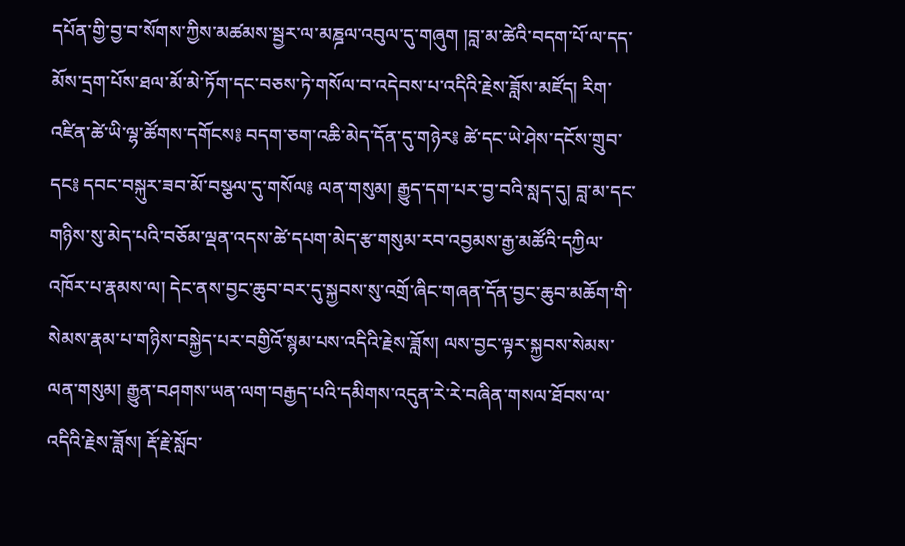དཔོན་གྱི་བྱ་བ་སོགས་ཀྱིས་མཚམས་སྦྱར་ལ་མཎྜལ་འབུལ་དུ་གཞུག །བླ་མ་ཚེའི་བདག་པོ་ལ་དད་མོས་དྲག་པོས་ཐལ་མོ་མེ་ཏོག་དང་བཅས་ཏེ་གསོལ་བ་འདེབས་པ་འདིའི་རྗེས་ཟློས་མཛོད། རིག་འཛིན་ཚེ་ཡི་ལྷ་ཚོགས་དགོངས༔ བདག་ཅག་འཆི་མེད་དོན་དུ་གཉེར༔ ཚེ་དང་ཡེ་ཤེས་དངོས་གྲུབ་དང༔ དབང་བསྐུར་ཟབ་མོ་བསྩལ་དུ་གསོལ༔ ལན་གསུམ། རྒྱུད་དག་པར་བྱ་བའི་སླད་དུ། བླ་མ་དང་གཉིས་སུ་མེད་པའི་བཅོམ་ལྡན་འདས་ཚེ་དཔག་མེད་རྩ་གསུམ་རབ་འབྱམས་རྒྱ་མཚོའི་དཀྱིལ་འཁོར་པ་རྣམས་ལ། དེང་ནས་བྱང་ཆུབ་བར་དུ་སྐྱབས་སུ་འགྲོ་ཞིང་གཞན་དོན་བྱང་ཆུབ་མཆོག་གི་སེམས་རྣམ་པ་གཉིས་བསྐྱེད་པར་བགྱིའོ་སྙམ་པས་འདིའི་རྗེས་ཟློས། ལས་བྱང་ལྟར་སྐྱབས་སེམས་ལན་གསུམ། རྒྱུན་བཤགས་ཡན་ལག་བརྒྱད་པའི་དམིགས་འདུན་རེ་རེ་བཞིན་གསལ་ཐོབས་ལ་འདིའི་རྗེས་ཟློས། རྡོ་རྗེ་སློབ་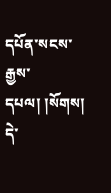དཔོན་སངས་རྒྱས་དཔལ། །སོགས། དེ་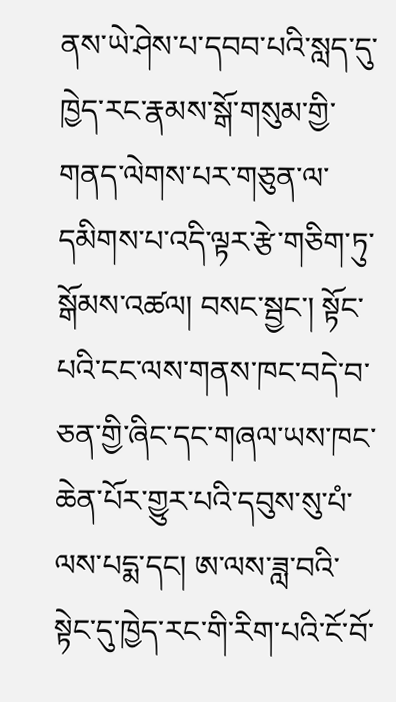ནས་ཡེ་ཤེས་པ་དབབ་པའི་སླད་དུ་ཁྱེད་རང་རྣམས་སྒོ་གསུམ་གྱི་གནད་ལེགས་པར་གཅུན་ལ་དམིགས་པ་འདི་ལྟར་རྩེ་གཅིག་ཏུ་སྒོམས་འཚལ། བསང་སྦྱང་། སྟོང་པའི་ངང་ལས་གནས་ཁང་བདེ་བ་ཅན་གྱི་ཞིང་དང་གཞལ་ཡས་ཁང་ཆེན་པོར་གྱུར་པའི་དབུས་སུ་པཾ་ལས་པདྨ་དང། ཨ་ལས་ཟླ་བའི་སྟེང་དུ་ཁྱེད་རང་གི་རིག་པའི་ངོ་བོ་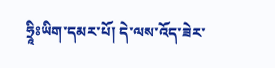ཧྲཱིཿཡིག་དམར་པོ། དེ་ལས་འོད་ཟེར་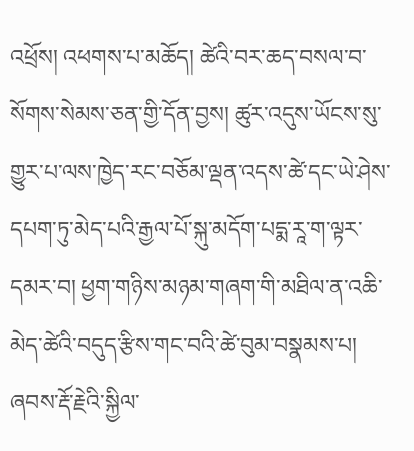འཕྲོས། འཕགས་པ་མཆོད། ཚེའི་བར་ཆད་བསལ་བ་སོགས་སེམས་ཅན་གྱི་དོན་བྱས། ཚུར་འདུས་ཡོངས་སུ་གྱུར་པ་ལས་ཁྱེད་རང་བཅོམ་ལྡན་འདས་ཚེ་དང་ཡེ་ཤེས་དཔག་ཏུ་མེད་པའི་རྒྱལ་པོ་སྐུ་མདོག་པདྨ་རཱ་ག་ལྟར་དམར་བ། ཕྱག་གཉིས་མཉམ་གཞག་གི་མཐིལ་ན་འཆི་མེད་ཚེའི་བདུད་རྩིས་གང་བའི་ཚེ་བུམ་བསྣམས་པ། ཞབས་རྡོ་རྗེའི་སྐྱིལ་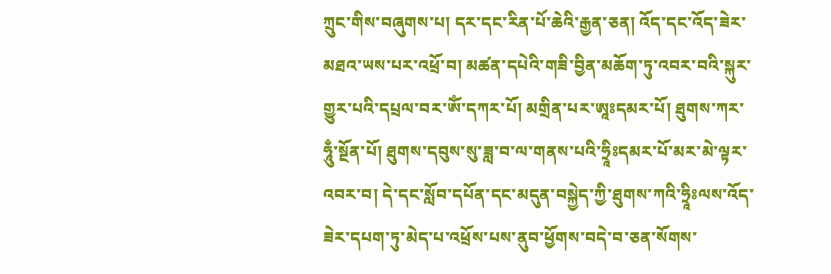ཀྲུང་གིས་བཞུགས་པ། དར་དང་རིན་པོ་ཆེའི་རྒྱན་ཅན། འོད་དང་འོད་ཟེར་མཐའ་ཡས་པར་འཕྲོ་བ། མཚན་དཔེའི་གཟི་བྱིན་མཆོག་ཏུ་འབར་བའི་སྐུར་གྱུར་པའི་དཔྲལ་བར་ཨོཾ་དཀར་པོ། མགྲིན་པར་ཨཱཿདམར་པོ། ཐུགས་ཀར་ཧཱུྃ་སྔོན་པོ། ཐུགས་དབུས་སུ་ཟླ་བ་ལ་གནས་པའི་ཧྲཱིཿདམར་པོ་མར་མེ་ལྟར་འབར་བ། དེ་དང་སློབ་དཔོན་དང་མདུན་བསྐྱེད་ཀྱི་ཐུགས་ཀའི་ཧྲཱིཿལས་འོད་ཟེར་དཔག་ཏུ་མེད་པ་འཕྲོས་པས་ནུབ་ཕྱོགས་བདེ་བ་ཅན་སོགས་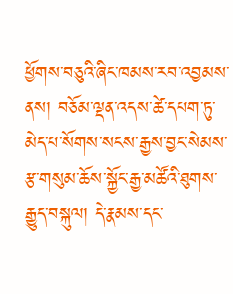ཕྱོགས་བཅུའི་ཞིང་ཁམས་རབ་འབྱམས་ནས། བཅོམ་ལྡན་འདས་ཚེ་དཔག་ཏུ་མེད་པ་སོགས་སངས་རྒྱས་བྱང་སེམས་རྩ་གསུམ་ཆོས་སྐྱོང་རྒྱ་མཚོའི་ཐུགས་རྒྱུད་བསྐུལ། དེ་རྣམས་དང་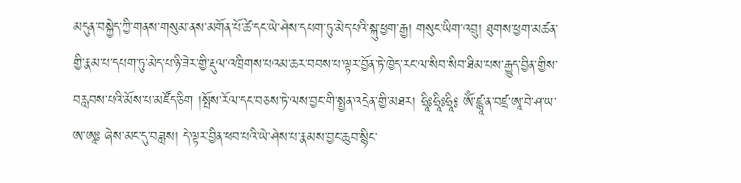མདུན་བསྐྱེད་ཀྱི་གནས་གསུམ་ནས་མགོན་པོ་ཚེ་དང་ཡེ་ཤེས་དཔག་ཏུ་མེད་པའི་སྐུ་ཕྱག་རྒྱ། གསུང་ཡིག་འབྲུ། ཐུགས་ཕྱག་མཚན་གྱི་རྣམ་པ་དཔག་ཏུ་མེད་པ་ཉི་ཟེར་གྱི་རྡུལ་འཁྲིགས་པའམ་ཆར་བབས་པ་ལྟར་བྱོན་ཏེ་ཁྱེད་རང་ལ་སིབ་སིབ་ཐིམ་པས་རྒྱུད་བྱིན་གྱིས་བརླབས་པའི་མོས་པ་མཛོད་ཅིག །སྤོས་རོལ་དང་བཅས་ཏེ་ལས་བྱང་གི་སྤྱན་འདྲེན་གྱི་མཐར། ཧྲཱིཿཧྲཱིཿཧྲཱི༔ ཨོཾ་ཛྙཱ་ན་བཛྲ་ཨཱ་བེ་ཤ་ཡ་ཨ་ཨཱཿ ཞེས་མང་དུ་བཟླས། དེ་ལྟར་བྱིན་ཕབ་པའི་ཡེ་ཤེས་པ་རྣམས་བྱང་ཆུབ་སྙིང་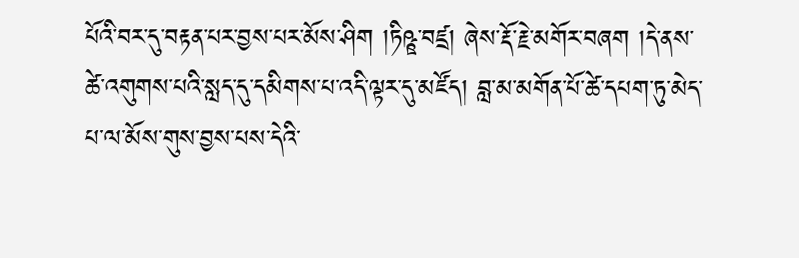པོའི་བར་དུ་བརྟན་པར་བྱས་པར་མོས་ཤིག །ཏིཥྛ་བཛྲ། ཞེས་རྡོ་རྗེ་མགོར་བཞག །དེ་ནས་ཚེ་འགུགས་པའི་སླད་དུ་དམིགས་པ་འདི་ལྟར་དུ་མཛོད། བླ་མ་མགོན་པོ་ཚེ་དཔག་ཏུ་མེད་པ་ལ་མོས་གུས་བྱས་པས་དེའི་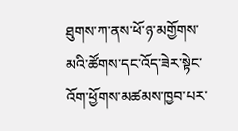ཐུགས་ཀ་ནས་ཕོ་ཉ་མགྱོགས་མའི་ཚོགས་དང་འོད་ཟེར་སྟེང་འོག་ཕྱོགས་མཚམས་ཁྱབ་པར་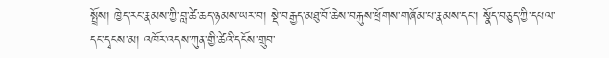སྤྲོས། ཁྱེད་རང་རྣམས་ཀྱི་བླ་ཚེ་ཆད་ཉམས་ཡར་བ། སྡེ་བརྒྱད་མཐུ་བོ་ཆེས་བརྐུས་ཕྲོགས་གཞོམ་པ་རྣམས་དང་། སྣོད་བཅུད་ཀྱི་དཔལ་དང་དྭངས་མ། འཁོར་འདས་ཀུན་གྱི་ཚེའི་དངོས་གྲུབ་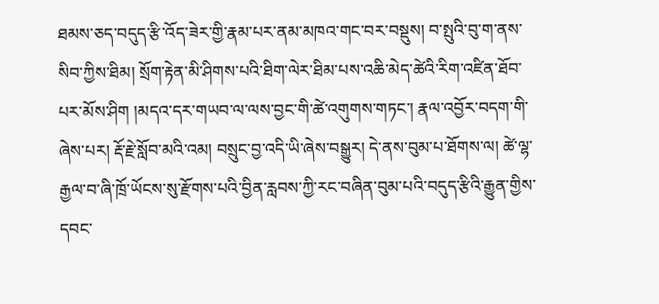ཐམས་ཅད་བདུད་རྩི་འོད་ཟེར་གྱི་རྣམ་པར་ནམ་མཁའ་གང་བར་བསྡུས། བ་སྤུའི་བུ་ག་ནས་སིབ་ཀྱིས་ཐིམ། སྲོག་རྟེན་མི་ཤིགས་པའི་ཐིག་ལེར་ཐིམ་པས་འཆི་མེད་ཚེའི་རིག་འཛིན་ཐོབ་པར་མོས་ཤིག །མདའ་དར་གཡབ་ལ་ལས་བྱང་གི་ཚེ་འགུགས་གཏང་། རྣལ་འབྱོར་བདག་གི་ཞེས་པར། རྡོ་རྗེ་སློབ་མའི་འམ། བསྲུང་བྱ་འདི་ཡི་ཞེས་བསྒྱུར། དེ་ནས་བུམ་པ་ཐོགས་ལ། ཚེ་ལྷ་རྒྱལ་བ་ཞི་ཁྲོ་ཡོངས་སུ་རྫོགས་པའི་བྱིན་རླབས་ཀྱི་རང་བཞིན་བུམ་པའི་བདུད་རྩིའི་རྒྱུན་གྱིས་དབང་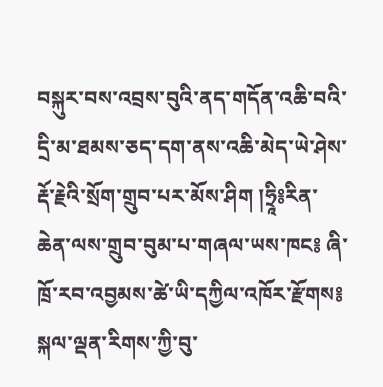བསྐུར་བས་འབྲས་བུའི་ནད་གདོན་འཆི་བའི་དྲི་མ་ཐམས་ཅད་དག་ནས་འཆི་མེད་ཡེ་ཤེས་རྡོ་རྗེའི་སྲོག་གྲུབ་པར་མོས་ཤིག །ཧྲཱི༔རིན་ཆེན་ལས་གྲུབ་བུམ་པ་གཞལ་ཡས་ཁང༔ ཞི་ཁྲོ་རབ་འབྱམས་ཚེ་ཡི་དཀྱིལ་འཁོར་རྫོགས༔ སྐལ་ལྡན་རིགས་ཀྱི་བུ་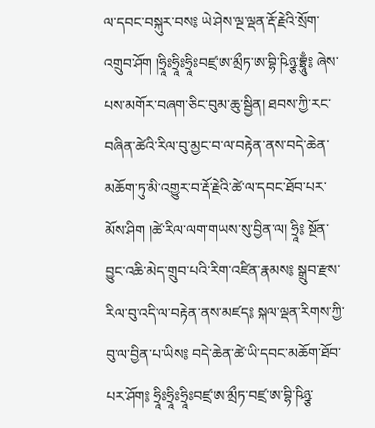ལ་དབང་བསྐུར་བས༔ ཡེ་ཤེས་ལྔ་ལྡན་རྡོ་རྗེའི་སྲོག་འགྲུབ་ཤོག །ཧྲཱིཿཧྲཱིཿཧྲཱིཿབཛྲ་ཨ་མྲྀཏ་ཨ་བྷི་ཥིཉྩ་བྷྲཱུྃ༔ ཞེས་པས་མགོར་བཞག་ཅིང་བུམ་ཆུ་སྦྱིན། ཐབས་ཀྱི་རང་བཞིན་ཚེའི་རིལ་བུ་མྱང་བ་ལ་བརྟེན་ནས་བདེ་ཆེན་མཆོག་ཏུ་མི་འགྱུར་བ་རྡོ་རྗེའི་ཚེ་ལ་དབང་ཐོབ་པར་མོས་ཤིག །ཚེ་རིལ་ལག་གཡས་སུ་བྱིན་ལ། ཧྲཱི༔ སྔོན་བྱུང་འཆི་མེད་གྲུབ་པའི་རིག་འཛིན་རྣམས༔ སྒྲུབ་རྫས་རིལ་བུ་འདི་ལ་བརྟེན་ནས་མཛད༔ སྐལ་ལྡན་རིགས་ཀྱི་བུ་ལ་བྱིན་པ་ཡིས༔ བདེ་ཆེན་ཚེ་ཡི་དབང་མཆོག་ཐོབ་པར་ཤོག༔ ཧྲཱིཿཧྲཱིཿཧྲཱིཿབཛྲ་ཨ་མྲྀཏ་བཛྲ་ཨ་བྷི་ཥིཉྩ་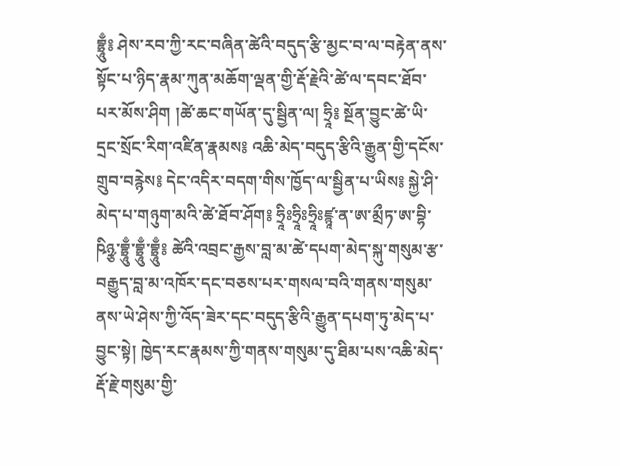བྷྲཱུྃ༔ ཤེས་རབ་ཀྱི་རང་བཞིན་ཚེའི་བདུད་རྩི་མྱང་བ་ལ་བརྟེན་ནས་སྟོང་པ་ཉིད་རྣམ་ཀུན་མཆོག་ལྡན་གྱི་རྡོ་རྗེའི་ཚེ་ལ་དབང་ཐོབ་པར་མོས་ཤིག །ཚེ་ཆང་གཡོན་དུ་སྦྱིན་ལ། ཧྲཱི༔ སྔོན་བྱུང་ཚེ་ཡི་དྲང་སྲོང་རིག་འཛིན་རྣམས༔ འཆི་མེད་བདུད་རྩིའི་རྒྱུན་གྱི་དངོས་གྲུབ་བརྙེས༔ དེང་འདིར་བདག་གིས་ཁྱོད་ལ་སྦྱིན་པ་ཡིས༔ སྐྱེ་ཤི་མེད་པ་གཉུག་མའི་ཚེ་ཐོབ་ཤོག༔ ཧྲཱིཿཧྲཱིཿཧྲཱིཿཛྙཱ་ན་ཨ་མྲྀཏ་ཨ་བྷི་ཥིཉྩ་བྷྲཱུྃ་བྷྲཱུྃ་བྷྲཱུྃ༔ ཚེའི་འབྲང་རྒྱས་བླ་མ་ཚེ་དཔག་མེད་སྐུ་གསུམ་རྩ་བརྒྱུད་བླ་མ་འཁོར་དང་བཅས་པར་གསལ་བའི་གནས་གསུམ་ནས་ཡེ་ཤེས་ཀྱི་འོད་ཟེར་དང་བདུད་རྩིའི་རྒྱུན་དཔག་ཏུ་མེད་པ་བྱུང་སྟེ། ཁྱེད་རང་རྣམས་ཀྱི་གནས་གསུམ་དུ་ཐིམ་པས་འཆི་མེད་རྡོ་རྗེ་གསུམ་གྱི་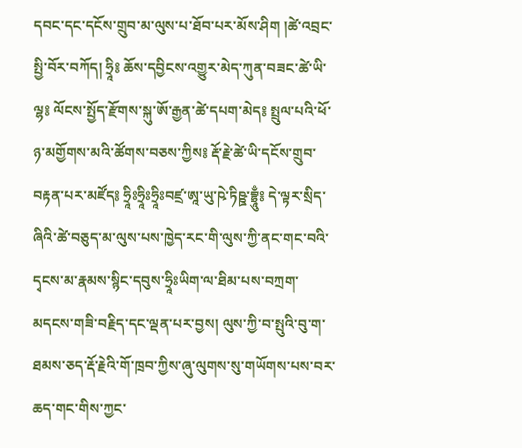དབང་དང་དངོས་གྲུབ་མ་ལུས་པ་ཐོབ་པར་མོས་ཤིག །ཚེ་འབྲང་སྤྱི་བོར་བཀོད། ཧྲཱི༔ ཆོས་དབྱིངས་འགྱུར་མེད་ཀུན་བཟང་ཚེ་ཡི་ལྷ༔ ལོངས་སྤྱོད་རྫོགས་སྐུ་ཨོ་རྒྱན་ཚེ་དཔག་མེད༔ སྤྲུལ་པའི་ཕོ་ཉ་མགྱོགས་མའི་ཚོགས་བཅས་ཀྱིས༔ རྡོ་རྗེ་ཚེ་ཡི་དངོས་གྲུབ་བརྟན་པར་མཛོད༔ ཧྲཱིཿཧྲཱིཿཧྲཱིཿབཛྲ་ཨཱ་ཡུ་ཥེ་ཏིཥྛ་བྷྲཱུྃ༔ དེ་ལྟར་སྲིད་ཞིའི་ཚེ་བཅུད་མ་ལུས་པས་ཁྱེད་རང་གི་ལུས་ཀྱི་ནང་གང་བའི་དྭངས་མ་རྣམས་སྙིང་དབུས་ཧྲཱིཿཡིག་ལ་ཐིམ་པས་བཀྲག་མདངས་གཟི་བརྗིད་དང་ལྡན་པར་བྱས། ལུས་ཀྱི་བ་སྤུའི་བུ་ག་ཐམས་ཅད་རྡོ་རྗེའི་གོ་ཁྲབ་ཀྱིས་ཞུ་ལུགས་སུ་གཡོགས་པས་བར་ཆད་གང་གིས་ཀྱང་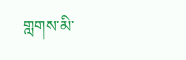གླགས་མི་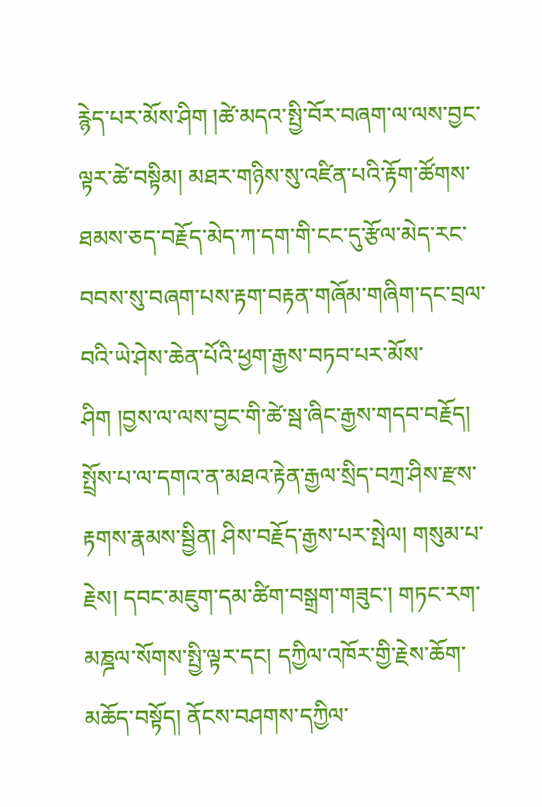རྙེད་པར་མོས་ཤིག །ཚེ་མདའ་སྤྱི་བོར་བཞག་ལ་ལས་བྱང་ལྟར་ཚེ་བསྟིམ། མཐར་གཉིས་སུ་འཛིན་པའི་རྟོག་ཚོགས་ཐམས་ཅད་བརྗོད་མེད་ཀ་དག་གི་ངང་དུ་རྩོལ་མེད་རང་བབས་སུ་བཞག་པས་རྟག་བརྟན་གཞོམ་གཞིག་དང་བྲལ་བའི་ཡེ་ཤེས་ཆེན་པོའི་ཕྱག་རྒྱས་བཏབ་པར་མོས་ཤིག །བྱས་ལ་ལས་བྱང་གི་ཚེ་སྦ་ཞིང་རྒྱས་གདབ་བརྗོད། སྤྲོས་པ་ལ་དགའ་ན་མཐའ་རྟེན་རྒྱལ་སྲིད་བཀྲ་ཤིས་རྫས་རྟགས་རྣམས་སྦྱིན། ཤིས་བརྗོད་རྒྱས་པར་སྤེལ། གསུམ་པ་རྗེས། དབང་མཇུག་དམ་ཚིག་བསྒྲག་གཟུང་། གཏང་རག་མཎྜལ་སོགས་སྤྱི་ལྟར་དང། དཀྱིལ་འཁོར་གྱི་རྗེས་ཆོག་མཆོད་བསྟོད། ནོངས་བཤགས་དཀྱིལ་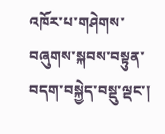འཁོར་པ་གཤེགས་བཞུགས་སྐབས་བསྟུན་བདག་བསྐྱེད་བསྡུ་ལྡང་།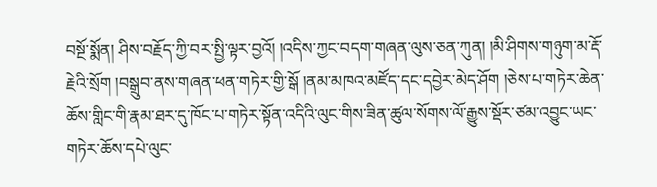བསྔོ་སྨོན། ཤིས་བརྗོད་ཀྱི་བར་སྤྱི་ལྟར་བྱའོ། །འདིས་ཀྱང་བདག་གཞན་ལུས་ཅན་ཀུན། །མི་ཤིགས་གཉུག་མ་རྡོ་རྗེའི་སྲོག །བསྒྲུབ་ནས་གཞན་ཕན་གཏེར་གྱི་སྒོ །ནམ་མཁའ་མཛོད་དང་དབྱེར་མེད་ཤོག །ཅེས་པ་གཏེར་ཆེན་ཆོས་གླིང་གི་རྣམ་ཐར་དུ་ཁོང་པ་གཏེར་སྟོན་འདིའི་ལུང་གིས་ཟིན་ཚུལ་སོགས་ལོ་རྒྱུས་སྡོར་ཙམ་འབྱུང་ཡང་གཏེར་ཆོས་དཔེ་ལུང་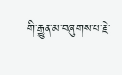གི་རྒྱུན་མ་བཞུགས་པ་རྗེ་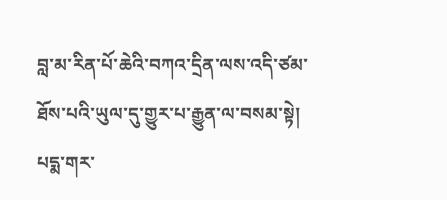བླ་མ་རིན་པོ་ཆེའི་བཀའ་དྲིན་ལས་འདི་ཙམ་ཐོས་པའི་ཡུལ་དུ་གྱུར་པ་རྒྱུན་ལ་བསམ་སྟེ། པདྨ་གར་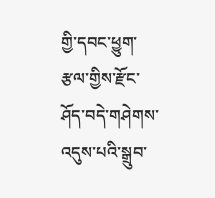གྱི་དབང་ཕྱུག་རྩལ་གྱིས་རྫོང་ཤོད་བདེ་གཤེགས་འདུས་པའི་སྒྲུབ་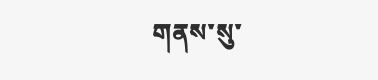གནས་སུ་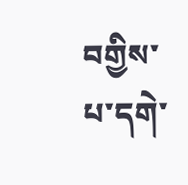བགྱིས་པ་དགེ་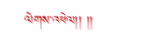ལེགས་འཕེལ།། །།